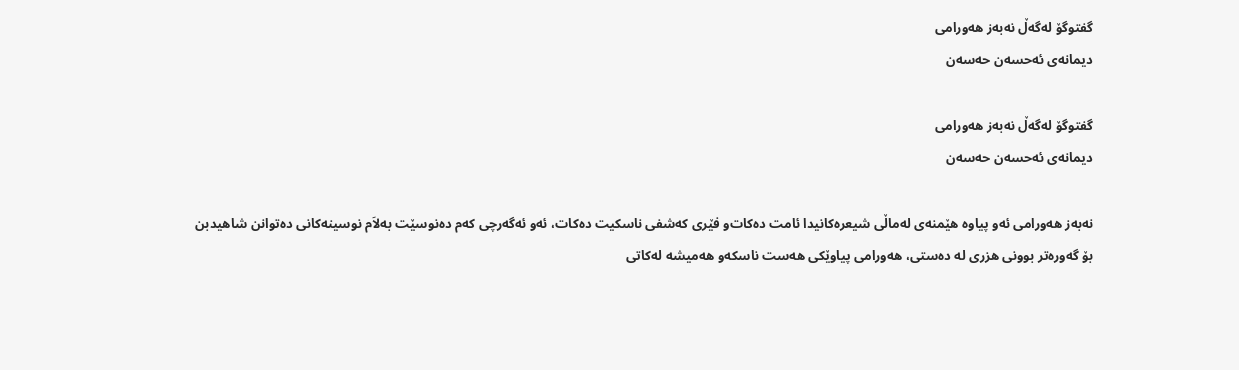گفتوگۆ له‌گه‌ڵ نه‌به‌ز هه‌ورامی‌
دیمانه‌ی‌ ئه‌حسه‌ن حه‌سه‌ن

گفتوگۆ له‌گه‌ڵ نه‌به‌ز هه‌ورامی‌
دیمانه‌ی‌ ئه‌حسه‌ن حه‌سه‌ن

نه‌به‌ز هه‌ورامی‌ ئه‌و پیاوه‌ هێمنه‌ی‌ له‌ماڵی‌ شیعره‌كانیدا ئامت ده‌كات‌و فێری‌ كه‌شفی‌ ناسكیت ده‌كات، ئه‌و ئه‌گه‌رچی‌ كه‌م ده‌نوسێت به‌لاَم نوسینه‌كانی‌ ده‌توانن شاهیدبن بۆ گه‌وره‌تر بوونی‌ هزری‌ له‌ ده‌ستی‌، هه‌ورامی‌ پیاوێكی‌ هه‌ست ناسكه‌‌و هه‌میشه‌ له‌كاتی‌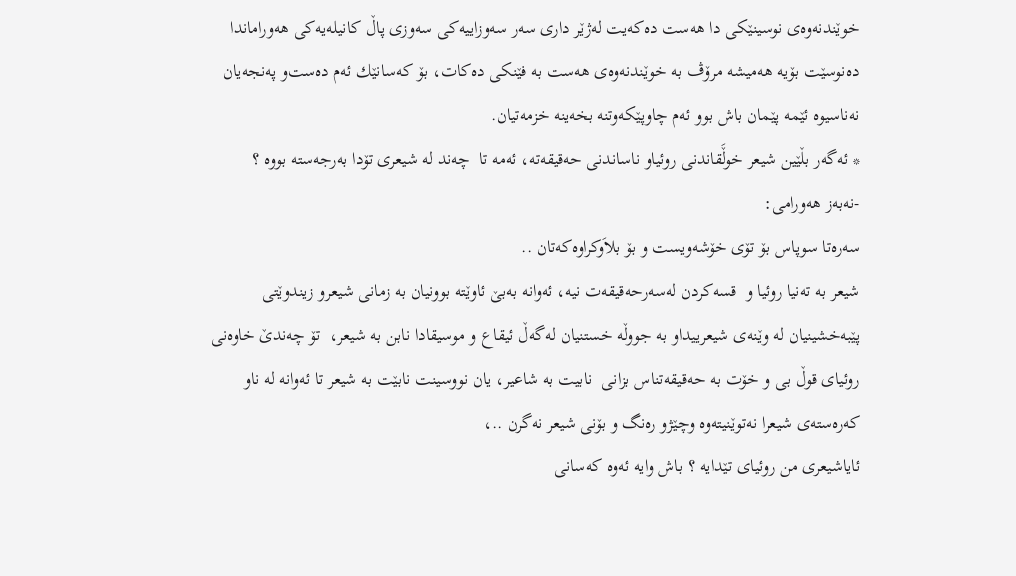خوێندنه‌وه‌ی‌ نوسینێكی‌ دا هه‌ست ده‌كه‌یت له‌ژێر داری‌ سه‌ر سه‌وزاییه‌كی‌ سه‌وزی‌ پاڵ كانیله‌یه‌كی‌ هه‌وراماندا ده‌نوسێت بۆیه‌ هه‌میشه‌ مرۆڤ به‌ خوێندنه‌وه‌ی‌ هه‌ست به‌ فێنكی‌ ده‌كات، بۆ كه‌سانێك ئه‌م ده‌ست‌و په‌نجه‌یان نه‌ناسیوه‌ ئێمه‌ پێمان باش بوو ئه‌م چاوپێكه‌وتنه‌ بخه‌ینه‌ خزمه‌تیان.
* ئه‌گه‌ر بڵێین شیعر خوڵَقاندنی‌ روئیاو ناساندنی‌ حه‌قیقه‌ته‌، ئه‌مه‌ تا  چه‌ند له‌ شیعری‌ تۆدا به‌رجه‌سته‌ بووه‌ ؟
-نه‌به‌ز هه‌ورامی‌:
سه‌ره‌تا سوپاس بۆ تۆی‌ خۆشه‌ویست و بۆ بلاَوكراوه‌كه‌تان ..
شیعر به‌ ته‌نیا روئیا و  قسه‌كردن له‌سه‌رحه‌قیقه‌ت نیه‌، ئه‌وانه‌ به‌بێ‌ ئاوێته‌ بوونیان به‌ زمانی‌ شیعرو زیندوێتی‌ پێبه‌خشینیان له‌ وێنه‌ی‌ شیعرییداو به‌ جووڵه‌ خستنیان له‌گه‌ڵ ئیقاع و موسیقادا نابن به‌ شیعر،  تۆ چه‌ندێ‌ خاوه‌نی‌ روئیای‌ قوڵ بی‌ و خۆت به‌ حه‌قیقه‌تناس بزانی‌  نابیت به‌ شاعیر، یان نووسینت نابێت به‌ شیعر تا ئه‌وانه‌ له‌ ناو كه‌ره‌سته‌ی‌ شیعرا نه‌توێنیته‌وه‌ وچێژو ره‌نگ و بۆنی‌ شیعر نه‌گرن ..،
ئایاشیعری‌ من روئیای‌ تێدایه‌ ؟ باش وایه‌ ئه‌وه‌ كه‌سانی‌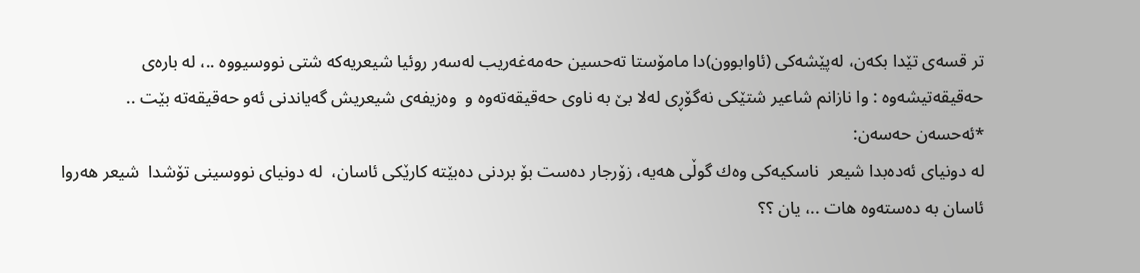تر قسه‌ی‌ تێدا بكه‌ن، له‌پێشه‌كی‌ (ئاوابوون)دا مامۆستا ته‌حسین حه‌مه‌غه‌ریب له‌سه‌ر روئیا شیعریه‌كه‌ شتی‌ نووسیووه‌ ..، له‌ باره‌ی‌ حه‌قیقه‌تیشه‌وه‌ : وا نازانم شاعیر شتێكی‌ نه‌گۆڕی‌ له‌لا بێ‌ به‌ ناوی‌ حه‌قیقه‌ته‌وه‌ و  وه‌زیفه‌ی‌ شیعریش گه‌یاندنی‌ ئه‌و حه‌قیقه‌ته‌ بێت ..
*ئه‌حسه‌ن حه‌سه‌ن:
له‌ دونیای‌ ئه‌ده‌بدا شیعر  ناسكیه‌كی‌ وه‌ك گوڵی‌ هه‌یه‌، زۆرجار ده‌ست بۆ بردنی‌ ده‌بێته‌ كارێكی‌ ئاسان،  له‌ دونیای‌ نووسینی‌ تۆشدا  شیعر هه‌روا ئاسان به‌ ده‌سته‌وه‌ هات ..، یان ؟؟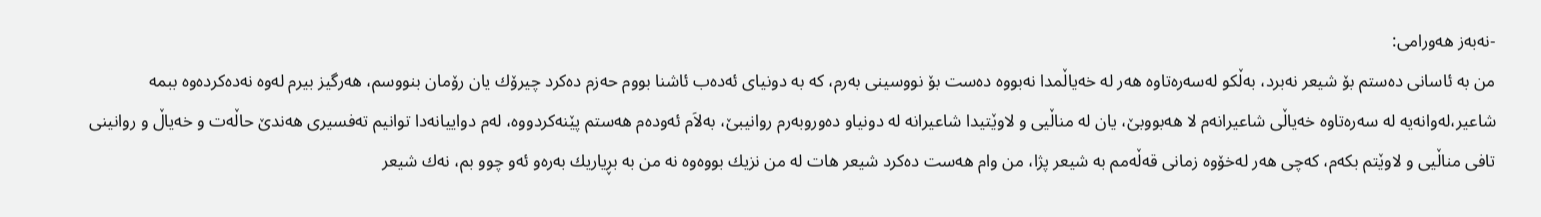-نه‌به‌ز هه‌ورامی‌:
من به‌ ئاسانی‌ ده‌ستم بۆ شیعر نه‌برد، به‌ڵكو له‌سه‌ره‌تاوه‌ هه‌ر له‌ خه‌یاڵمدا نه‌بووه‌ ده‌ست بۆ نووسینی‌ به‌رم، كه‌ به‌ دونیای‌ ئه‌ده‌ب ئاشنا بووم حه‌زم ده‌كرد چیرۆك یان رۆمان بنووسم، هه‌رگیز بیرم له‌وه‌ نه‌ده‌كرده‌وه‌ ببمه‌ شاعیر،له‌وانه‌یه‌ له‌ سه‌ره‌تاوه‌ خه‌یاڵی‌ شاعیرانه‌م لا هه‌بووبێ‌، یان له‌ مناڵیی‌ و لاوێتیدا شاعیرانه‌ له‌ دونیاو ده‌وروبه‌رم روانیبێ‌، به‌لاَم ئه‌وده‌م هه‌ستم پێنه‌كردووه‌، له‌م دواییانه‌دا توانیم ته‌فسیری‌ هه‌ندێ‌ حاڵه‌ت و خه‌یاڵ و روانینی‌ تافی‌ مناڵیی‌ و لاوێتم بكه‌م، كه‌چی‌ هه‌ر له‌خۆوه‌ زمانی‌ قه‌ڵه‌مم به‌ شیعر پژا، من وام هه‌ست ده‌كرد شیعر هات له‌ من نزیك بووه‌وه‌ نه‌ من به‌ بڕیاریك به‌ره‌و ئه‌و چوو بم، نه‌ك شیعر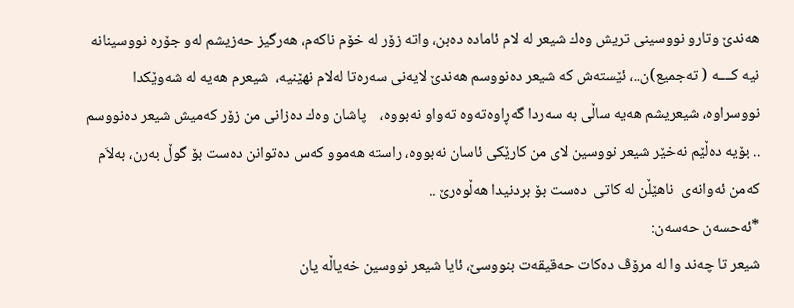هه‌ندێ‌ وتارو نووسینی‌ تریش وه‌ك شیعر له‌ لام ئاماده‌ ده‌بن، واته‌ زۆر له‌ خۆم ناكه‌م، هه‌رگیز حه‌زیشم له‌و جۆره‌ نووسینانه‌ نیه‌ كــــه‌ ( ته‌جمیع)ن..، ئێسته‌ش كه‌ شیعر ده‌نووسم هه‌ندێ‌ لایه‌نی‌ سه‌ره‌تا له‌لام نهێنیه‌،  شیعرم هه‌یه‌ له‌ شه‌وێكدا نووسراوه‌، شیعریشم هه‌یه‌ ساڵی‌ به‌ سه‌ردا گه‌ڕاوه‌ته‌وه‌ ته‌واو نه‌بووه‌،    پاشان وه‌ك ده‌زانی‌ من زۆر كه‌میش شیعر ده‌نووسم .. بۆیه‌ ده‌ڵێم نه‌خێر شیعر نووسین لای‌ من كارێكی‌ ئاسان نه‌بووه‌، راسته‌ هه‌موو كه‌س ده‌توانن ده‌ست بۆ گوڵ به‌رن، به‌لاَم كه‌من ئه‌وانه‌ی‌  ناهێڵن له‌ كاتی‌  ده‌ست بۆ بردنیدا هه‌ڵوه‌رێ‌ ..
*ئه‌حسه‌ن حه‌سه‌ن:
شیعر تا چه‌ند وا له‌ مرۆڤ ده‌كات حه‌قیقه‌ت بنووسێ‌، ئایا شیعر نووسین خه‌یاڵه‌ یان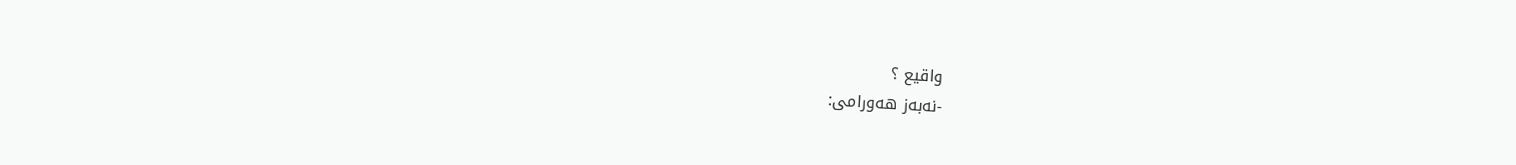واقیع ؟
-نه‌به‌ز هه‌ورامی‌: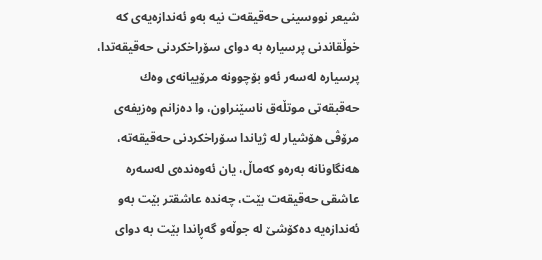شیعر نووسینی‌ حه‌قیقه‌ت نیه‌ به‌و ئه‌ندازه‌یه‌ی‌ كه‌ خوڵقاندنی‌ پرسیاره‌ به‌ دوای‌ سۆراخكردنی‌ حه‌قیقه‌تدا، پرسیاره‌ له‌سه‌ر ئه‌و بۆچوونه‌ مرۆییانه‌ی‌ وه‌ك حه‌قبقه‌تی‌ موتڵه‌ق ناسێنراون، وا ده‌زانم وه‌زیفه‌ی‌ مرۆڤی‌ هۆشیار له‌ ژیاندا سۆراخكردنی‌ حه‌قیقه‌ته‌، هه‌نگاونانه‌ به‌ره‌و كه‌ماڵ، یان ئه‌وه‌نده‌ی‌ له‌سه‌ره‌ عاشقی‌ حه‌قیقه‌ت بێت، چه‌نده‌ عاشقتر بێت به‌و ئه‌ندازه‌یه‌ ده‌كۆشێ‌ له‌ جوڵه‌و گه‌ڕاندا بێت به‌ دوای‌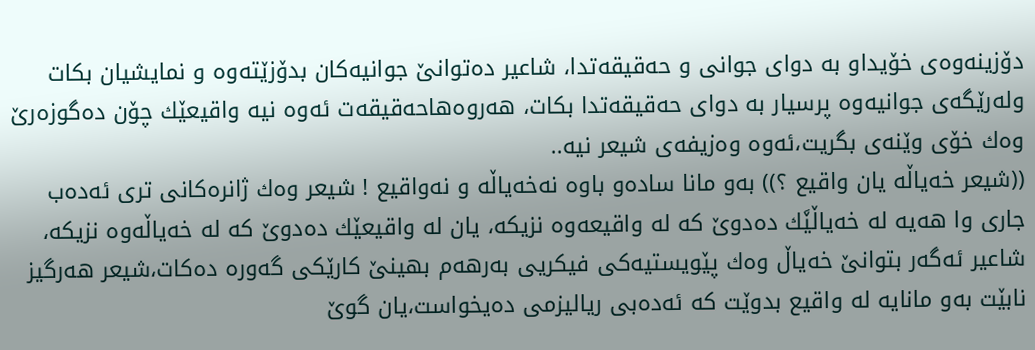دۆزینه‌وه‌ی‌ خۆیداو به‌ دوای‌ جوانی‌ و حه‌قیقه‌تدا، شاعیر ده‌توانێ‌ جوانیه‌كان بدۆزێته‌وه‌ و نمایشیان بكات وله‌رێگه‌ی‌ جوانیه‌وه‌ پرسیار به‌ دوای‌ حه‌قیقه‌تدا بكات، هه‌روه‌هاحه‌قیقه‌ت ئه‌وه‌ نیه‌ واقیعێك چۆن ده‌گوزه‌رێ‌ وه‌ك خۆی‌ وێنه‌ی‌ بگریت،ئه‌وه‌ وه‌زیفه‌ی‌ شیعر نیه‌..
((شیعر خه‌یاڵه‌ یان واقیع ؟)) به‌و مانا ساده‌و باوه‌ نه‌خه‌یاڵه‌ و نه‌واقیع ! شیعر وه‌ك ژانره‌كانی‌ تری‌ ئه‌ده‌ب جاری‌ وا هه‌یه‌ له‌ خه‌یاڵێَك ده‌دوێ‌ كه‌ له‌ واقیعه‌وه‌ نزیكه‌، یان له‌ واقیعێك ده‌دوێ كه‌ له‌ خه‌یاڵه‌وه‌ نزیكه‌، شاعیر ئه‌گه‌ر بتوانێ‌ خه‌یاڵ وه‌ك پێویستیه‌كی‌ فیكریی‌ به‌رهه‌م بهینێ‌ كارێكی‌ گه‌وره‌ ده‌كات،شیعر هه‌رگیز نابێت به‌و مانایه‌ له‌ واقیع بدوێت كه‌ ئه‌ده‌بی‌ ریالیزمی‌ ده‌یخواست،یان گوێ‌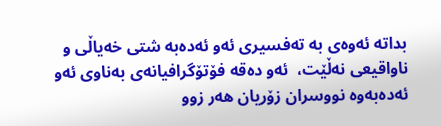بداته‌ ئه‌وه‌ی‌ به‌ ته‌فسیری‌ ئه‌و ئه‌ده‌به‌ شتی‌ خه‌یاڵی‌ و ناواقیعی‌ نه‌ڵێت،  ئه‌و ده‌قه‌ فۆتۆگرافیانه‌ی‌ به‌ناوی‌ ئه‌و ئه‌ده‌به‌وه‌ نووسران زۆریان هه‌ر زوو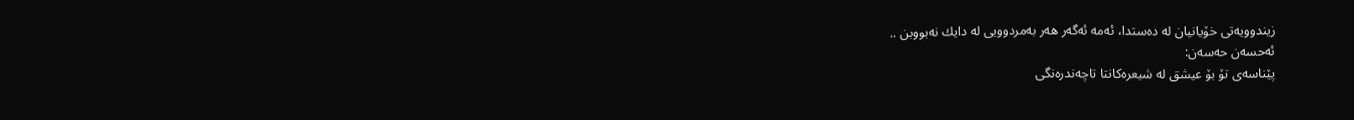زیندوویه‌تی‌ خۆیانیان له‌ ده‌ستدا، ئه‌مه‌ ئه‌گه‌ر هه‌ر به‌مردوویی‌ له‌ دایك نه‌بووبن ..
ئه‌حسه‌ن حه‌سه‌ن:
پێناسه‌ی‌ تۆ بۆ عیشق له‌ شیعره‌كانتا تاچه‌ندره‌نگی‌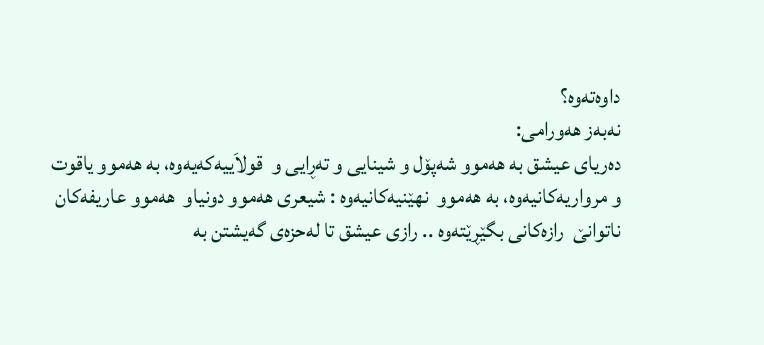داوه‌ته‌وه‌؟
نه‌به‌ز هه‌ورامی‌:
ده‌ریای‌ عیشق به‌ هه‌موو شه‌پۆل و شینایی‌ و ته‌ڕایی‌ و  قولاَییه‌كه‌یه‌وه‌، به‌ هه‌موو یاقوت و مرواریه‌كانیه‌وه‌، به‌ هه‌موو  نهێنیه‌كانیه‌وه‌ : شیعری‌ هه‌موو دونیاو  هه‌موو عاریفه‌كان ناتوانێ‌  رازه‌كانی‌ بگێڕێته‌وه‌ .. رازی‌ عیشق تا له‌حزه‌ی‌ گه‌یشتن به‌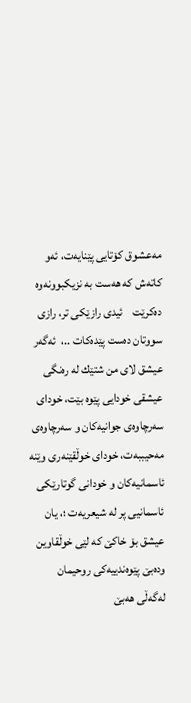مه‌عشوق كۆتایی‌ پێنایه‌ت، ئه‌و كاته‌ش كه‌ هه‌ست به‌ نزیكبوونه‌وه‌ ده‌كرێت    ئیدی‌ رازێكی‌ تر، رازی‌ سووتان ده‌ست پێده‌كات ..،  ئه‌گه‌ر عیشق لای‌ من شتێك له‌ ره‌نگی‌ عیشقی‌ خودایی‌ پێوه‌ بێت، خودای‌  سه‌رچاوه‌ی‌ جوانیه‌كان و سه‌رچاوه‌ی‌ مه‌حیببه‌ت، خودای‌ خوڵقێنه‌ری‌ وێنه‌ ئاسمانیه‌كان و خودانی‌ گوتارێكی‌ ئاسمانیی‌ پر له‌ شیعریه‌ت ؛، یان عیشق بۆ خاكێ‌ كه‌ لێی‌ خوڵقاوین وده‌بێ‌ پێوه‌ندییه‌كی‌ روحیمان له‌گه‌ڵی‌ هه‌بێ‌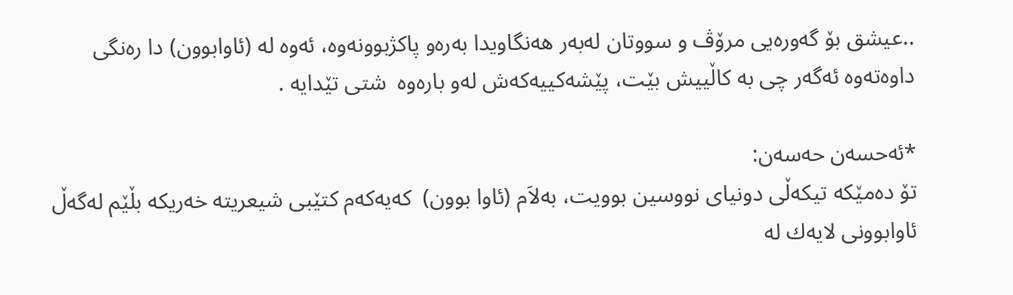..عیشق بۆ گه‌وره‌یی‌ مرۆڤ و سووتان له‌به‌ر هه‌نگاویدا به‌ره‌و پاكژبوونه‌وه‌، ئه‌وه‌ له‌ (ئاوابوون) دا ره‌نگی‌ داوه‌ته‌وه‌ ئه‌گه‌ر چی‌ به‌ كاڵییش بێت، پێشه‌كییه‌كه‌ش له‌و باره‌وه‌  شتی‌ تێدایه‌ .

*ئه‌حسه‌ن حه‌سه‌ن:
تۆ ده‌مێكه‌ تیكه‌ڵی‌ دونیای‌ نووسین بوویت، به‌لاَم (ئاوا بوون)  كه‌یه‌كه‌م كتێبی‌ شیعریته‌ خه‌ریكه‌ بڵێم له‌گه‌ڵ ئاوابوونی‌ لایه‌ك له‌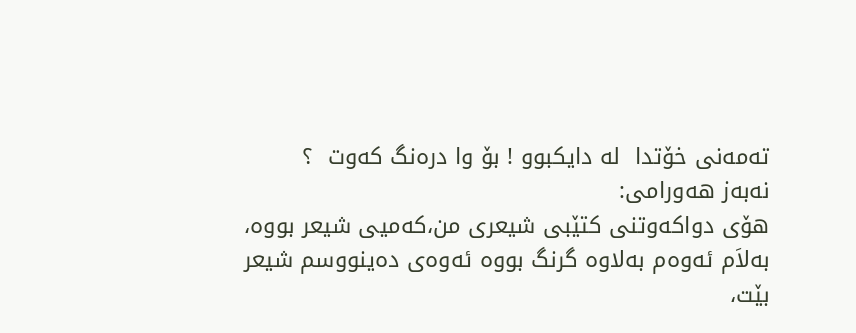ته‌مه‌نی‌ خۆتدا  له‌ دایكبوو ! بۆ وا دره‌نگ كه‌وت  ؟
نه‌به‌ز هه‌ورامی‌:
هۆی‌ دواكه‌وتنی‌ كتێبی‌ شیعری‌ من،كه‌میی‌ شیعر بووه‌، به‌لاَم ئه‌وه‌م به‌لاوه‌ گرنگ بووه‌ ئه‌وه‌ی‌ ده‌ینووسم شیعر بێت،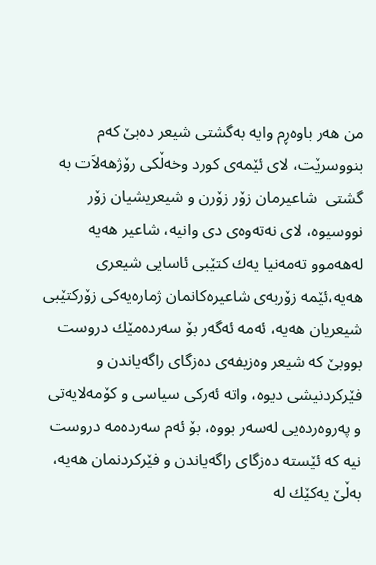من هه‌ر باوه‌ڕم وایه‌ به‌گشتی‌ شیعر ده‌بێ‌ كه‌م بنووسرێت، لای‌ ئێمه‌ی‌ كورد وخه‌ڵكی‌ رۆژهه‌لاَت به‌ گشتی‌  شاعیرمان زۆر زۆرن و شیعریشیان زۆر نووسیوه‌، لای‌ نه‌ته‌وه‌ی‌ دی‌ وانیه‌، شاعیر هه‌یه‌ له‌هه‌موو ته‌مه‌نیا یه‌ك كتێبی‌ ئاسایی‌ شیعری‌ هه‌یه‌،ئێمه‌ زۆربه‌ی‌ شاعیره‌كانمان ژماره‌یه‌كی‌ زۆركتێبی‌ شیعریان هه‌یه‌، ئه‌مه‌ ئه‌گه‌ر بۆ سه‌رده‌مێك دروست بووبێ‌ كه‌ شیعر وه‌زیفه‌ی‌ ده‌زگای‌ راگه‌یاندن و فێركردنیشی‌ دیوه‌، واته‌ ئه‌ركی‌ سیاسی‌ و كۆمه‌لایه‌تی‌ و په‌روه‌رده‌یی‌ له‌سه‌ر بووه‌، بۆ ئه‌م سه‌رده‌مه‌ دروست نیه‌ كه‌ ئێسته‌ ده‌زگای‌ راگه‌یاندن و فێركردنمان هه‌یه‌، به‌ڵێ‌ یه‌كێك له‌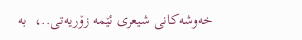خه‌وشه‌كانی‌ شیعری‌ ئێمه‌ زۆریه‌تی‌..،  به‌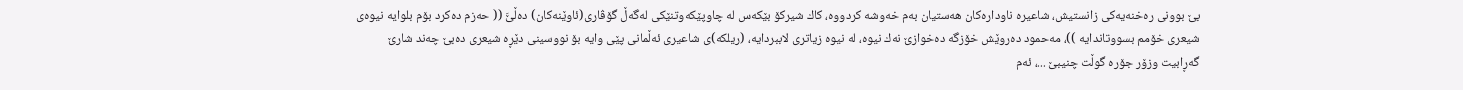بێ‌ بوونی‌ ره‌خنه‌یه‌كی‌ زانستیش، شاعیره‌ ناوداره‌كان هه‌ستیان به‌م خه‌وشه‌ كردووه‌، كاك شیركۆ بێكه‌س له‌ چاوپێكه‌وتنێكی‌ له‌گه‌ڵ گۆڤاری‌(ئاوێنه‌كان) ده‌ڵێ‌َ (( حه‌زم ده‌كرد بۆم بلوایه‌ نیوه‌ی‌ شیعری‌ خۆمم بسووتاندایه‌ ))، مه‌حمود ده‌روێش خۆزگه‌ ده‌خوازێ‌ نه‌ك نیوه‌، له‌ نیوه‌ زیاتری‌ لاببردایه‌، (ریلكه‌)ی‌ شاعیری‌ ئه‌ڵمانی‌ پێی‌ وایه‌ بۆ نووسینی‌ دێڕه‌ شیعری‌ ده‌بێ‌ چه‌ند شارێ‌ گه‌ڕابیت وزۆر جۆره‌ گوڵت چنیبێ‌ ...، ئه‌م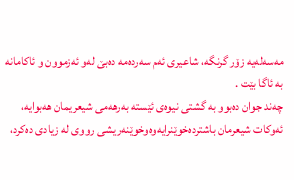مه‌سه‌له‌یه‌ زۆر گرنگه‌، شاعیری‌ ئه‌م سه‌رده‌مه‌ ده‌بێ‌ له‌و ئه‌زموون و ئاكامانه‌ به‌ ئاگا بێت .
چه‌ند جوان ده‌بوو به‌ گشتی‌ نیوه‌ی‌ ئێسته‌ به‌رهه‌می‌ شیعریمان هه‌بوایه‌، ئه‌وكات شیعرمان باشترده‌خوێنرایه‌وه‌وخوێنه‌ریشی‌ رووی‌ له‌ زیادی‌ ده‌كرد،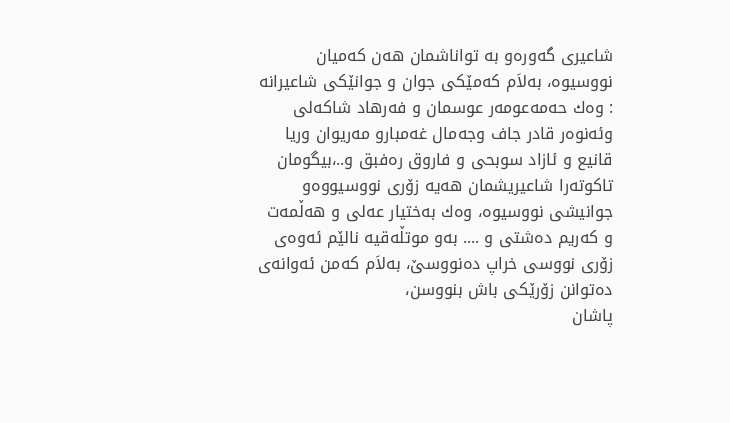شاعیری‌ گه‌وره‌و به‌ تواناشمان هه‌ن كه‌میان نووسیوه‌، به‌لاَم كه‌مێكی‌ جوان و جوانێكی‌ شاعیرانه‌ : وه‌ك حه‌مه‌عومه‌ر عوسمان و فه‌رهاد شاكه‌لی‌ وئه‌نوه‌ر قادر جاف وجه‌مال غه‌مبارو مه‌ریوان وریا قانیع و ئازاد سوبحی‌ و فاروق ره‌فبق و..،بیگومان تاكوته‌را شاعیریشمان هه‌یه‌ زۆری‌ نووسیووه‌و جوانیشی‌ نووسیوه‌، وه‌ك به‌ختیار عه‌لی‌ و هه‌ڵمه‌ت و كه‌ریم ده‌شتی‌ و .... به‌و موتڵه‌قیه‌ نالێم ئه‌وه‌ی‌ زۆری‌ نووسی‌ خراپ ده‌نووسێ‌، به‌لاَم كه‌من ئه‌وانه‌ی‌ ده‌توانن زۆرێكی‌ باش بنووسن،
پاشان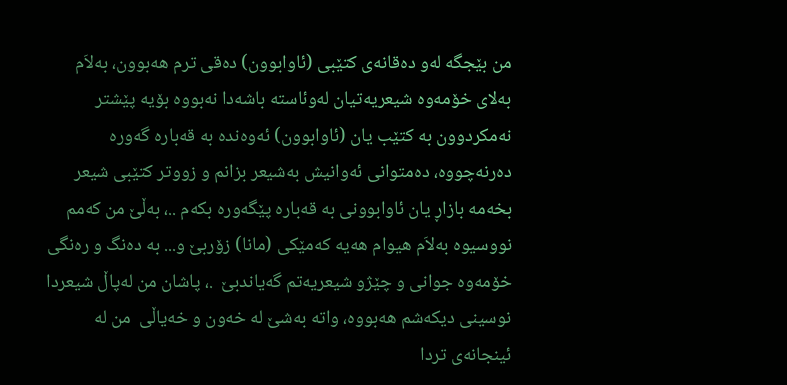من بێجگه‌ له‌و ده‌قانه‌ی‌ كتێبی‌ (ئاوابوون) ده‌قی‌ ترم هه‌بوون، به‌لاَم به‌لای‌ خۆمه‌وه‌ شیعریه‌تیان له‌‌وئاسته‌ باشه‌دا نه‌بووه‌ بۆیه‌ پێشتر نه‌مكردوون به‌ كتێب یان (ئاوابوون) ئه‌وه‌نده‌ به‌ قه‌باره‌ گه‌وره‌ ده‌رنه‌چووه‌، ده‌متوانی‌ ئه‌وانیش به‌شیعر بزانم و زووتر كتێبی‌ شیعر بخه‌مه‌ بازاڕ یان ئاوابوونی‌ به‌ قه‌باره‌ پێگه‌وره‌ بكه‌م ..، به‌ڵێ‌ من كه‌مم نووسیوه‌ به‌لاَم هیوام هه‌یه‌ كه‌مێكی‌ (مانا) زۆربێ‌ و... به‌ ده‌نگ و ره‌نگی‌ خۆمه‌وه‌ جوانی‌ و چێژو شیعریه‌تم گه‌یاندبێ‌  .، پاشان من له‌پاڵ شیعردا نوسینی‌ دیكه‌شم هه‌بووه‌، واته‌ به‌شێ‌ له‌ خه‌ون و خه‌یاڵی‌  من له‌ ئینجانه‌ی‌ تردا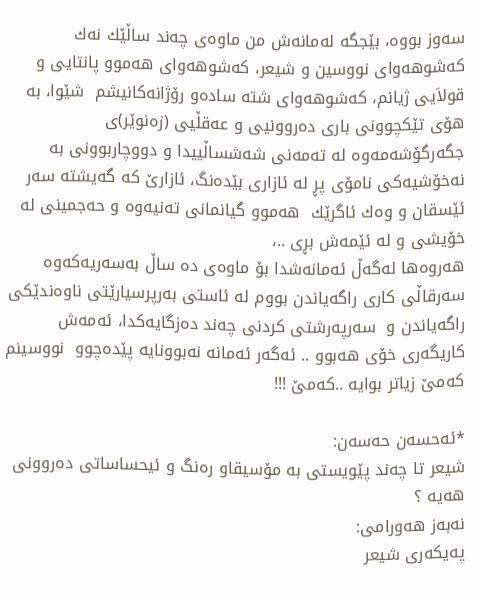سه‌وز بووه‌، بێجگه‌ له‌مانه‌ش من ماوه‌ی‌ چه‌ند ساڵێك نه‌ك كه‌شوهه‌وای‌ نووسین و شیعر، كه‌شوهه‌وای‌ هه‌موو پانتایی‌ و قولاَیی‌ ژیانم، كه‌شوهه‌وای‌ شته‌ ساده‌و رۆژانه‌كانیشم  شێوا، به‌ هۆی‌ تێكچوونی‌ باری‌ ده‌روونیی‌ و عه‌قڵیی‌ (زه‌نوێر)ی‌ جگه‌رگۆشه‌مه‌وه‌ له‌ ته‌مه‌نی‌ شه‌شساڵییدا و دووچاربوونی‌ به‌ نه‌خۆشیه‌كی‌ نامۆی‌ پڕ له‌ ئازاری‌ بێده‌نگ، ئازارێ‌ كه‌ گه‌یشته‌ سه‌ر ئێسقان و وه‌ك ئاگرێك  هه‌موو گیانمانی‌ ته‌نیه‌وه‌ و حه‌جمینی‌ له‌ خۆیشی‌ و له‌ ئێمه‌ش بڕی‌ ..،
هه‌روه‌ها له‌گه‌ڵ ئه‌مانه‌شدا بۆ ماوه‌ی‌ ده‌ ساڵ به‌سه‌ریه‌كه‌وه‌ سه‌رقاڵی‌ كاری‌ راگه‌یاندن بووم له‌ ئاستی‌ به‌رپرسیارێتی‌ ناوه‌ندێكی‌ راگه‌یاندن و  سه‌رپه‌رشتی‌ كردنی‌ چه‌ند ده‌زگایه‌كدا، ئه‌مه‌ش كاریگه‌ری‌ خۆی‌ هه‌بوو .. ئه‌گه‌ر ئه‌مانه‌ نه‌بوونایه‌ پێده‌چوو  نووسینم كه‌مێ‌ زیاتر بوایه‌ ..كه‌مێ‌ !!!

*ئه‌حسه‌ن حه‌سه‌ن:
شیعر تا چه‌ند پێویستی‌ به‌ مۆسیقاو ره‌نگ و ئیحساساتی‌ ده‌روونی‌ هه‌یه‌ ؟
نه‌به‌ز هه‌ورامی‌:
په‌یكه‌ری‌ شیعر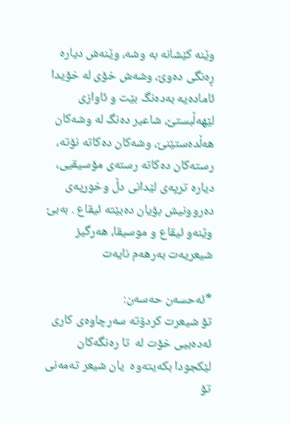وێنه‌ كێشانه‌ به‌ وشه‌، وێنه‌ش دیاره‌ ڕه‌نگی‌ ده‌وێ‌، وشه‌ش خۆی‌ له‌ خۆیدا ئاماده‌یه‌ به‌ده‌نگ بێت و ئاوازی‌ لێهه‌ڵبستێ‌، شاعیر ده‌نگ له‌ وشه‌كان هه‌ڵده‌ستێنێ‌، وشه‌كان ده‌كاته‌ نۆته‌، رسته‌كان ده‌كاته‌ رسته‌ی‌ مۆسیقیی‌، دیاره‌ ترپه‌ی‌ لێدانی‌ دڵ وخورپه‌ی‌  ده‌روونیش بۆیان ده‌بێته‌ ئیقاع . به‌بێ‌ وێنه‌و ئیقاع و موسیقا، هه‌رگیز شیعریه‌ت به‌رهه‌م نایه‌ت

*ئه‌حسه‌ن حه‌سه‌ن:
تۆ شیعرت كردۆته‌ سه‌رچاوه‌ی‌ كاری‌ ئه‌ده‌بیی‌ خۆت له‌  تا ره‌نگه‌كان لێكجودا بكه‌یته‌وه‌  یان شیعر ته‌مه‌نی‌ تۆ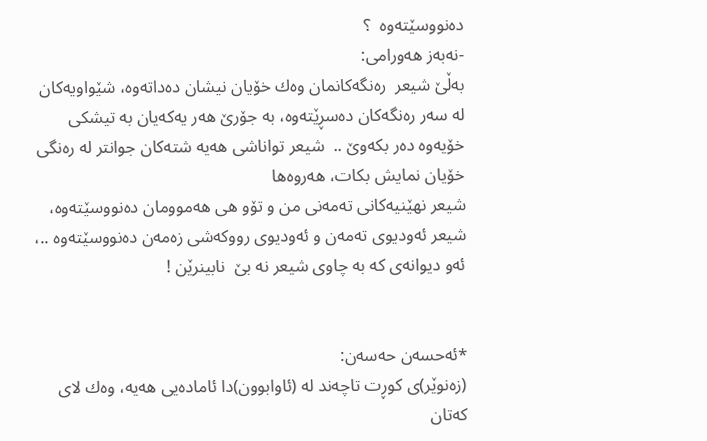ده‌نووسێته‌وه‌  ؟
-نه‌به‌ز هه‌ورامی‌:
به‌ڵێ‌ شیعر  ره‌نگه‌كانمان وه‌ك خۆیان نیشان ده‌داته‌وه‌، شێواویه‌كان له‌ سه‌ر ره‌نگه‌كان ده‌سڕێته‌وه‌، به‌ جۆرێ‌ هه‌ر یه‌كه‌یان به‌ تیشكی‌ خۆیه‌وه‌ ده‌ر بكه‌وێ‌ ..  شیعر تواناشی‌ هه‌یه‌ شته‌كان جوانتر له‌ ره‌نگی‌ خۆیان نمایش بكات، هه‌روه‌ها
شیعر نهێنیه‌كانی‌ ته‌مه‌نی‌ من و تۆو هی‌ هه‌موومان ده‌نووسێته‌وه‌،  شیعر ئه‌ودیوی‌ ته‌مه‌ن و ئه‌ودیوی‌ رووكه‌شی‌ زه‌مه‌ن ده‌نووسێته‌وه‌ ..، ئه‌و دیوانه‌ی‌ كه‌ به‌ چاوی‌ شیعر نه‌ بێ‌  نابینرێن !


*ئه‌حسه‌ن حه‌سه‌ن:
(زه‌نوێر)ی‌ كوڕت تاچه‌ند له‌ (ئاوابوون)دا ئاماده‌یی‌ هه‌یه‌، وه‌ك لای‌ كه‌تان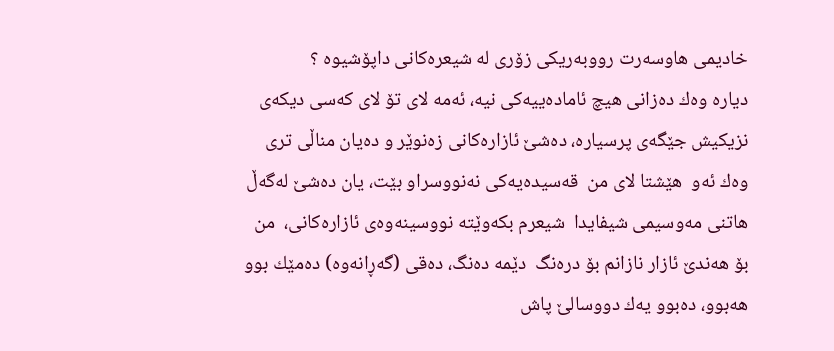خادیمی‌ هاوسه‌رت رووبه‌ریكی‌ زۆری‌ له‌ شیعره‌كانی‌ داپۆشیوه‌ ؟
دیاره‌ وه‌ك ده‌زانی‌ هیچ ئاماده‌ییه‌كی‌ نیه‌، ئه‌مه‌ لای‌ تۆ لای‌ كه‌سی‌ دیكه‌ی‌ نزیكیش جێگه‌ی‌ پرسیاره‌، ده‌شێ‌ ئازاره‌كانی‌ زه‌نوێر و ده‌یان مناڵی‌ تری‌ وه‌ك ئه‌و  هێشتا لای‌ من  قه‌سیده‌یه‌كی‌ نه‌نووسراو بێت، یان ده‌شێ‌ له‌گه‌ڵ هاتنی‌ مه‌وسیمی‌ شیفایدا  شیعرم بكه‌وێته‌ نووسینه‌وه‌ی‌ ئازاره‌كانی‌،  من بۆ هه‌ندێ‌ ئازار نازانم بۆ دره‌نگ  دێمه‌ ده‌نگ، ده‌قی‌ (گه‌ڕانه‌وه‌) ده‌مێك بوو هه‌بوو، ده‌بوو یه‌ك دووسالێ‌ پاش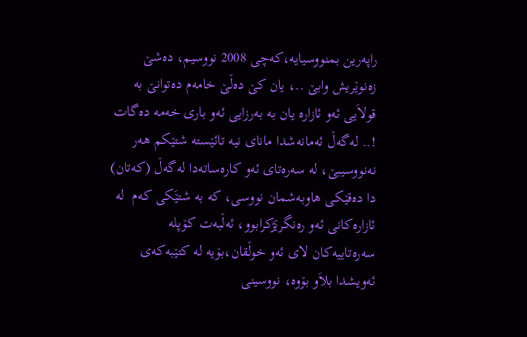راپه‌رین بمنووسیایه‌،كه‌چی‌ 2008 نووسیم، ده‌شێ‌ زه‌نوێریش وابێ‌ ..، یان كێ‌ ده‌ڵێ‌ خامه‌م ده‌توانێ‌ به‌ قولاَیی‌ ئه‌و ئازاره‌ یان به‌ به‌رزایی‌ ئه‌و باری‌ خه‌مه‌ ده‌گات !.. له‌گه‌ڵ ئه‌مانه‌شدا مانای‌ نیه‌ تائێسته‌ شتێكم هه‌ر نه‌نووسیبێ‌، له‌ سه‌ره‌تای‌ ئه‌و كاره‌ساته‌دا له‌گه‌ڵ (كه‌تان) دا ده‌قێكی‌ هاوبه‌شمان نووسی‌، كه‌ به‌ شتێَكی‌ كه‌م  له‌ ئازاره‌كانی‌ ئه‌و ره‌نگرێژكرابوو، ئه‌ڵبه‌ت كۆپله‌ سه‌ره‌تاییه‌كان لای‌ ئه‌و خوڵقان،بۆیه‌ له‌ كتێبه‌كه‌ی‌ ئه‌ویشدا بلاَو بۆوه‌، نووسینی‌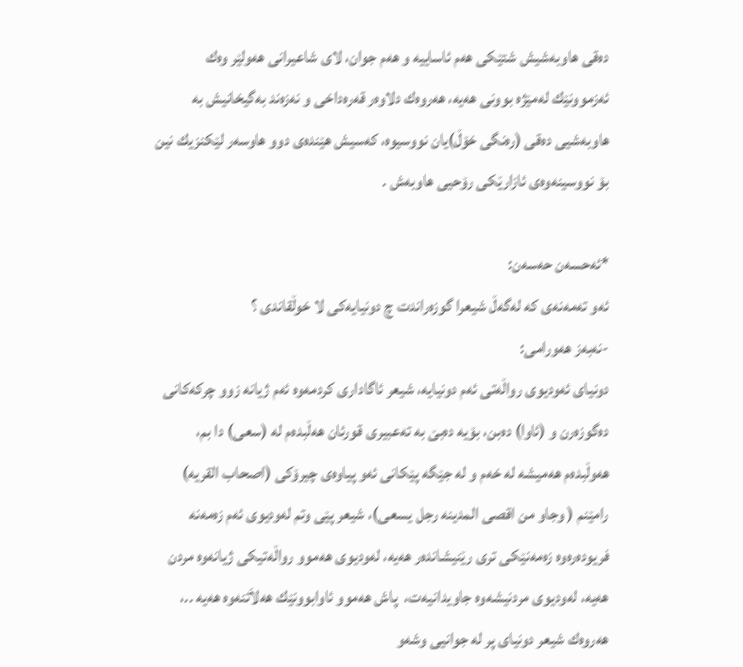ده‌قی‌ هاوبه‌شیش شتێكی‌ هه‌م ئاساییه‌ و هه‌م جوان، لای‌ شاعیرانی‌ هه‌ولێر وه‌ك ئه‌زموونێك له‌مێژه‌ بوونی‌ هه‌یه‌، هه‌روه‌ك دلاوه‌ر قه‌ره‌داخی‌ و نه‌زه‌ند به‌گیخانیش به‌ هاوبه‌شیی‌ ده‌قی‌ (ره‌نگی‌ خۆڵ)یان نووسیوه‌، كه‌سیش هێنده‌ی‌ دوو هاوسه‌ر لێكنزیك نین بۆ نووسینه‌وه‌ی‌ ئازارێكی‌ رۆحیی‌ هاوبه‌ش .

*ئه‌حسه‌ن حه‌سه‌ن:
ئه‌و ته‌مه‌نه‌ی‌ كه‌ له‌گه‌ڵ شیعرا گوزه‌راندت چ دونیایه‌كی‌ لا خوڵقاندی‌ ؟
-نه‌به‌ز هه‌ورامی‌:
دونیای‌ ئه‌ودیوی‌ رواڵه‌تی‌ ئه‌م دونیایه‌، شیعر ئاگاداری‌ كردمه‌وه‌ ئه‌م ژیانه‌ زوو چركه‌كانی‌ ده‌گوزه‌رن و (ئاوا) ده‌بن، بۆیه‌ ده‌بێ‌ به‌ ته‌عبیری‌ قورئان هه‌ڵبده‌م له‌ (سعی‌) دا بم، هه‌وڵبده‌م هه‌میشه‌ له‌ خه‌م و له‌ جێگه‌ پێكانی‌ ئه‌و پیاوه‌ی‌ چیرۆكی‌ (اصحاب القریه‌) رامێنم ( وجا‌و من اقصی‌ المدینه‌ رجل یسعی‌)، شیعر پێی‌ وتم له‌ودیوی‌ ئه‌م زه‌مه‌نه‌ فریوده‌ره‌وه‌ زه‌مه‌نێكی‌ تری‌ رێنیشانده‌ر هه‌یه‌، له‌ودیوی‌ هه‌موو رواڵه‌تیكی‌ ژیانه‌وه‌ مردن هه‌یه‌، له‌ودیوی‌ مردنیشه‌وه‌ جاویدانیه‌ت،  پاش هه‌موو ئاوابوونێك هه‌لاَتنه‌وه‌ هه‌یه‌ ..، هه‌روه‌ك شیعر دونیای‌ پر له‌ جوانیی‌ وشه‌و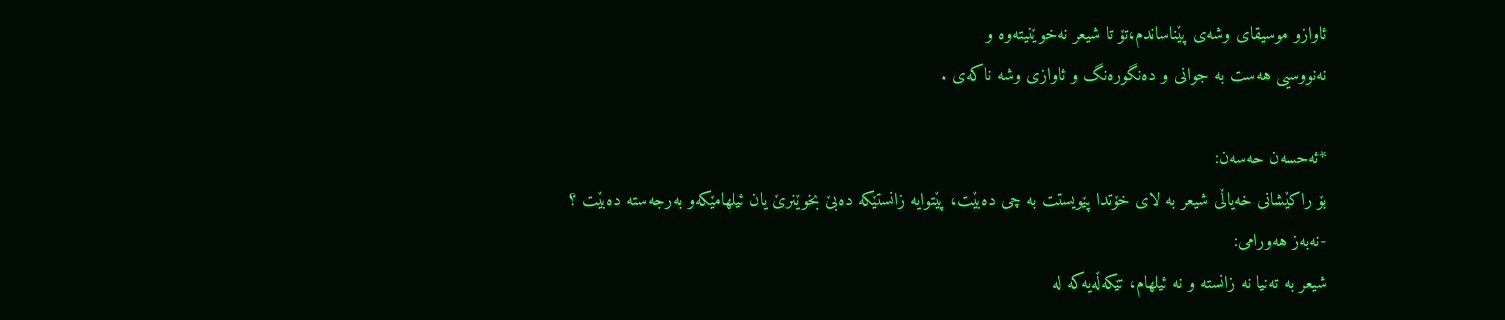ئاوازو موسیقای‌ وشه‌ی‌ پێناساندم،تۆ تا شیعر نه‌خوێنیته‌وه‌ و
نه‌نووسیی‌ هه‌ست به‌ جوانی‌ و ده‌نگوره‌نگ و ئاوازی‌ وشه‌ ناكه‌ی‌ .

*ئه‌حسه‌ن حه‌سه‌ن:
بۆ راكێشانی‌ خه‌یاڵی‌ شیعر به‌ لای‌ خۆتدا پێویستت به‌ چی‌ ده‌بێت، پێتوایه‌ زانستێكه‌ ده‌بێ‌ بخوێنرێ‌ یان ئیلهامێكه‌و به‌رجه‌سته‌ ده‌بێت ؟
-نه‌به‌ز هه‌ورامی‌:
شیعر به‌ ته‌نیا نه‌ زانسته‌ و نه‌ ئیلهام، تێكه‌ڵه‌یه‌كه‌ له‌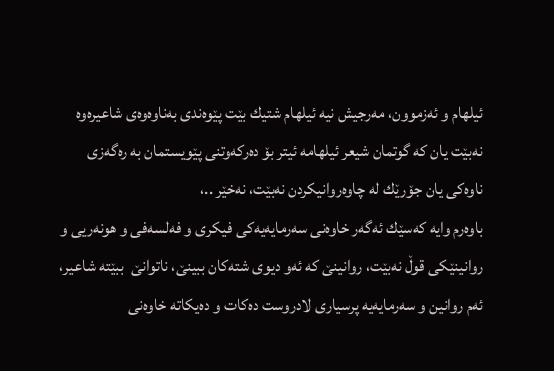ئیلهام و ئه‌زموون، مه‌رجیش نیه‌ ئیلهام شتیك بێت پێوه‌ندی‌ به‌ناوه‌وه‌ی‌ شاعیره‌وه‌ نه‌بێت یان كه‌ گوتمان شیعر ئیلهامه‌ ئیتر بۆ ده‌ركه‌وتنی‌ پێویستمان به‌ ره‌گه‌زی‌ ناوه‌كی‌ یان جۆرێك له‌ چاوه‌روانیكردن نه‌بێت، نه‌خێر ..،
باوه‌رم وایه‌ كه‌سێك ئه‌گه‌ر خاوه‌نی‌ سه‌رمایه‌یه‌كی‌ فیكری‌ و فه‌لسه‌فی‌ و هونه‌ریی‌ و روانینێكی‌ قوڵ نه‌بێت، روانینێ‌ كه‌ ئه‌و دیوی‌ شته‌كان ببینێ‌، ناتوانێ‌  ببێته‌ شاعیر، ئه‌م روانین و سه‌رمایه‌یه‌ پرسیاری‌ لادروست ده‌كات و ده‌یكاته‌ خاوه‌نی‌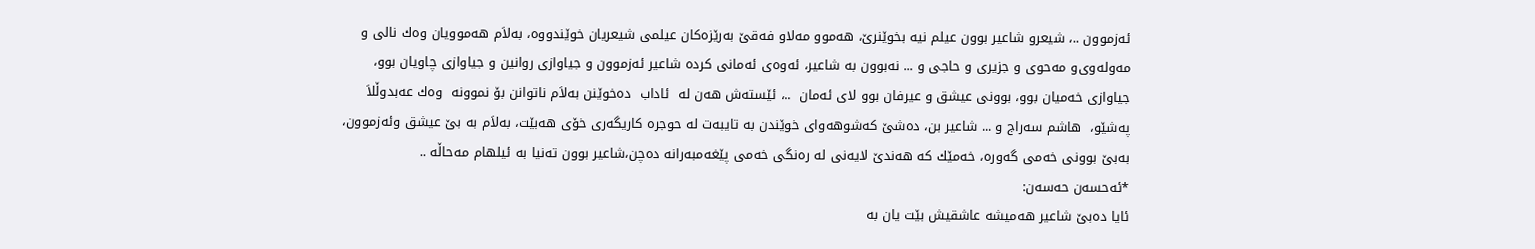ئه‌زموون ..، شیعرو شاعیر بوون عیلم نیه‌ بخوێنرێ‌، هه‌موو مه‌لاو فه‌قێ‌ به‌رێزه‌كان عیلمی‌ شیعریان خوێندووه‌، به‌لاَم هه‌موویان وه‌ك نالی‌ و مه‌وله‌وی‌و مه‌حوی‌ و جزیری‌ و حاجی‌ و ... نه‌بوون به‌ شاعیر، ئه‌وه‌ی‌ ئه‌مانی‌ كرده‌ شاعیر ئه‌زموون و جیاوازی‌ روانین و جیاوازی‌ چاویان بوو، جیاوازی‌ خه‌میان بوو، بوونی‌ عیشق و عیرفان بوو لای‌ ئه‌مان  ..، ئێسته‌ش هه‌ن له‌  ئاداب  ده‌خوێنن به‌لاَم ناتوانن بۆ نموونه‌  وه‌ك عه‌بدوڵلاَ په‌شێو،  هاشم سه‌راج و ... شاعیر بن، ده‌شێ‌ كه‌شوهه‌وای‌ خوێندن به‌ تایبه‌ت له‌ حوجره‌ كاریگه‌ری‌ خۆی‌ هه‌بێت، به‌لاَم به‌ بێ‌ عیشق وئه‌زموون، به‌بێ‌ بوونی‌ خه‌می‌ گه‌وره‌، خه‌مێك كه‌ هه‌ندێ‌ لایه‌نی‌ له‌ ره‌نگی‌ خه‌می‌ پێغه‌مبه‌رانه‌ ده‌چن،شاعیر بوون ته‌نیا به‌ ئیلهام مه‌حاڵه‌ ..
*ئه‌حسه‌ن حه‌سه‌ن:
ئایا ده‌بێ‌ شاعیر هه‌میشه‌ عاشقیش بێت یان به‌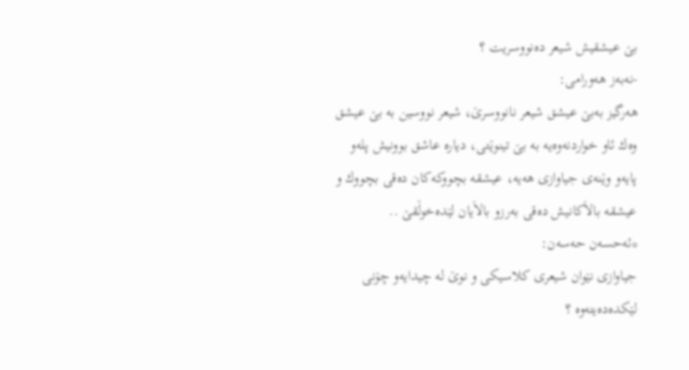بێ‌ عیشقیش شیعر ده‌نووسریت ؟
-نه‌به‌ز هه‌ورامی‌:
هه‌رگیز به‌بێ‌ عیشق شیعر نانووسرێ‌، شیعر نووسین به‌ بێ‌ عیشق وه‌ك ئاو خواردنه‌وه‌یه‌ به‌ بێ‌ تینوێتی‌، دیاره‌ عاشق بوونیش پله‌و پایه‌و وێنه‌ی‌ جیاوازی‌ هه‌یه‌، عیشقه‌ بچووكه‌كان ده‌قی‌ بچووك و عیشقه‌ بالاَكانیش ده‌قی‌ به‌رزو بالاَیان لێده‌خوڵقێ‌ ..
*ئه‌حسه‌ن حه‌سه‌ن:
جیاوازی‌ نێوان شیعری‌ كلاسیكی‌ و نوێ‌ له‌ چیدایه‌و چۆنی‌ لێكده‌ده‌یته‌وه‌ ؟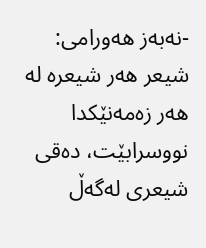-نه‌به‌ز هه‌ورامی‌:
شیعر هه‌ر شیعره‌ له‌ هه‌ر زه‌مه‌نێكدا نووسرابێت، ده‌قی‌ شیعری‌ له‌گه‌ڵ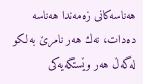هه‌ناسه‌كانی‌ زه‌مه‌ندا هه‌ناسه‌ ده‌دات، نه‌ك هه‌ر نامرێ‌ به‌لكو له‌گه‌ڵ هه‌ر وێستگه‌یه‌كی‌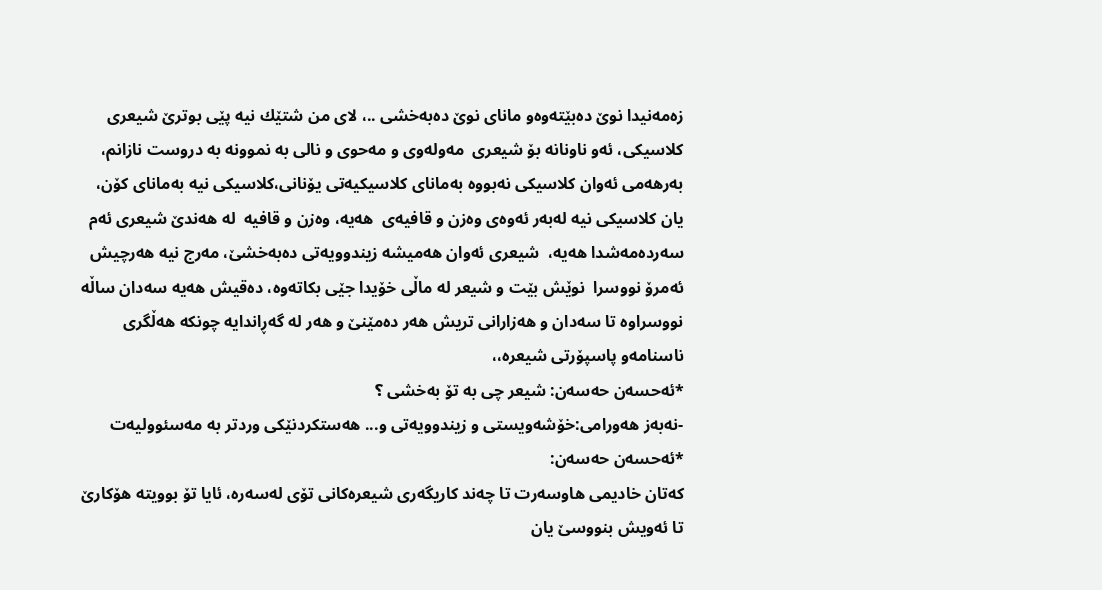زه‌مه‌نیدا نوێ‌ ده‌بێته‌وه‌و مانای‌ نوێ‌ ده‌به‌خشی‌ ..، لای‌ من شتێك نیه‌ پێی‌ بوترێ‌ شیعری‌ كلاسیكی‌، ئه‌و ناونانه‌ بۆ شیعری‌  مه‌وله‌وی‌ و مه‌حوی‌ و نالی‌ به‌ نموونه‌ به‌ دروست نازانم، به‌رهه‌می‌ ئه‌وان كلاسیكی‌ نه‌بووه‌ به‌مانای‌ كلاسیكیه‌تی‌ یۆنانی‌،كلاسیكی‌ نیه‌ به‌مانای‌ كۆن، یان كلاسیكی‌ نیه‌ له‌به‌ر ئه‌وه‌ی‌ وه‌زن و قافیه‌ی‌  هه‌یه‌، وه‌زن و قافیه‌  له‌ هه‌ندێ‌ شیعری‌ ئه‌م سه‌رده‌مه‌شدا هه‌یه‌،  شیعری‌ ئه‌وان هه‌میشه‌ زیندوویه‌تی‌ ده‌به‌خشێ‌، مه‌رج نیه‌ هه‌رچیش ئه‌مرۆ نووسرا  نوێش بێت و شیعر له‌ ماڵی‌ خۆیدا جێی‌ بكاته‌وه‌، ده‌قیش هه‌یه‌ سه‌دان ساڵه‌ نووسراوه‌ تا سه‌دان و هه‌زارانی‌ تریش هه‌ر ده‌مێنێ‌ و هه‌ر له‌ گه‌ڕاندایه‌ چونكه‌ هه‌ڵگری‌ ناسنامه‌و پاسپۆرتی‌ شیعره‌،،
*ئه‌حسه‌ن حه‌سه‌ن: شیعر چی‌ به‌ تۆ به‌خشی‌ ؟
-نه‌به‌ز هه‌ورامی‌:خۆشه‌ویستی‌ و زیندوویه‌تی‌ و... هه‌ستكردنێكی‌ وردتر به‌ مه‌سئوولیه‌ت
*ئه‌حسه‌ن حه‌سه‌ن:
كه‌تان خادیمی‌ هاوسه‌رت تا چه‌ند كاریگه‌ری‌ شیعره‌كانی‌ تۆی‌ له‌سه‌ره‌، ئایا تۆ بوویته‌ هۆكارێ‌ تا ئه‌ویش بنووسێ‌ یان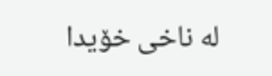له‌ ناخی‌ خۆیدا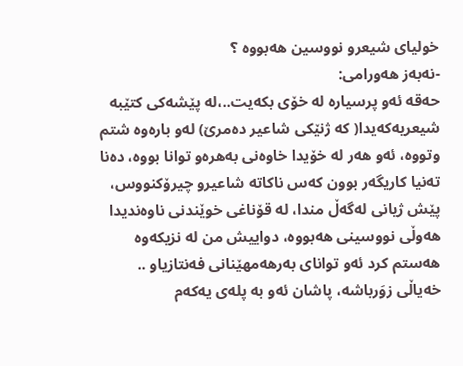خولیای‌ شیعرو نووسین هه‌بووه‌ ؟
-نه‌به‌ز هه‌ورامی‌:
حه‌قه‌ ئه‌و پرسیاره‌ له‌ خۆی‌ بكه‌یت..،له‌ پێشه‌كی‌ كتێبه‌ شیعریه‌كه‌یدا( كه‌ ژنێكی‌ شاعیر ده‌مرێ‌) له‌و باره‌وه‌ شتم وتووه‌، ئه‌و هه‌ر له‌ خۆیدا خاوه‌نی‌ به‌هره‌و توانا بووه‌، ده‌نا ته‌نیا كاریگه‌ر بوون كه‌س ناكاته‌ شاعیرو چیرۆكنووس، پێش ژیانی‌ له‌گه‌ڵ مندا، له‌ قۆناغی‌ خوێندنی‌ ناوه‌ندیدا هه‌وڵی‌ نووسینی‌ هه‌بووه‌، دواییش من له‌ نزیكه‌وه‌ هه‌ستم كرد ئه‌و توانای‌ به‌رهه‌مهێنانی‌ فه‌نتازیاو .. خه‌یاڵی‌ زوَرباشه‌، پاشان ئه‌و به‌ پله‌ی‌ یه‌كه‌م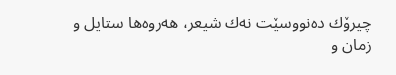چیرۆك ده‌نووسێت نه‌ك شیعر، هه‌روه‌ها ستایل و زمان و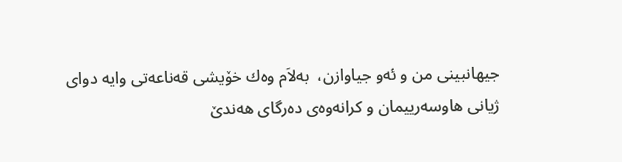جیهانبینی‌ من و ئه‌و جیاوازن،  به‌لاَم وه‌ك خۆیشی‌ قه‌ناعه‌تی‌ وایه‌ دوای‌ ژیانی‌ هاوسه‌رییمان و كرانه‌وه‌ی‌ ده‌رگای‌ هه‌ندێ‌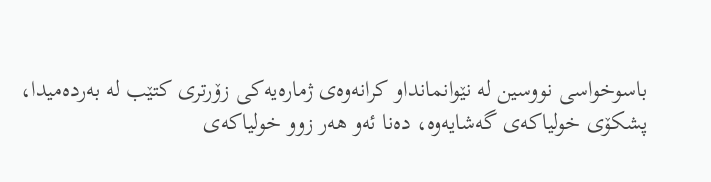باسوخواسی‌ نووسین له‌ نێوانمانداو كرانه‌وه‌ی‌ ژماره‌یه‌كی‌ زۆرتری‌ كتێب له‌ به‌رده‌میدا، پشكۆی‌ خولیاكه‌ی‌ گه‌شایه‌وه‌، ده‌نا ئه‌و هه‌ر زوو خولیاكه‌ی‌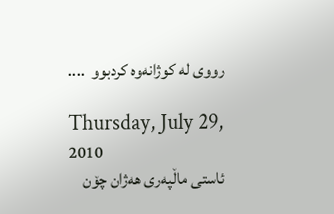رووی‌ له‌ كوژانه‌وه‌ كردبوو  ....

Thursday, July 29, 2010
ئاستی‌ ماڵپه‌ری‌ هه‌ژان چۆن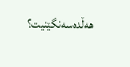هه‌ڵده‌سه‌نگێنیت؟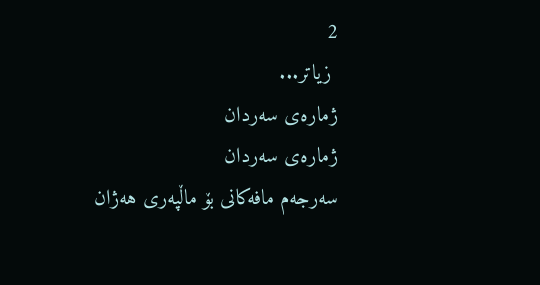2
 زیاتر...
ژماره‌ی سه‌ردان
ژماره‌ی سه‌ردان
سه‌رجه‌م مافه‌کانی بۆ ماڵپه‌ری هه‌ژان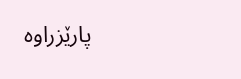پارێزراوه‌